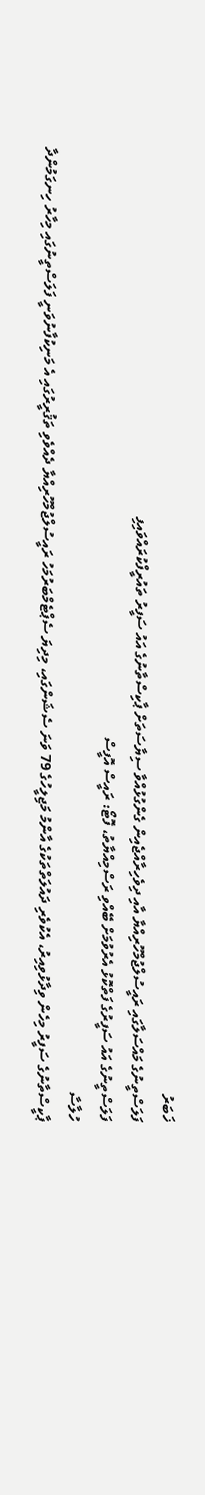ޚަބަރު
ފަލަސްތީނުގެ މައްސަލާގައި ރައީސުލްޖުމްހޫރިއްޔާ އާއި ދިވެހިރާއްޖެއިން ގެންގުޅުއްވާ ސިޔާސަތަށް ޕާކިސްތާނުގެ އައު ސަފީރު ތައުރީފްކުރައްވައިފި
ފަލަސްތީނުގެ އައު ސަފީރުގެ ފަތްކޮޅު އެރުވުމަށް ބޭއްވި ރަސްމިއްޔާތު، ފޮޓޯ: ރައީސް އޮފީސް
ހުލާސާ
ޕާކީސްތާނުގެ ސަފީރު މިހެން ވިދާޅުވިއިރު، އެކުވެރި ދައުލަތްތަކުގެ އާންމު މަޖިލީހުގެ 79 ވަނަ ސެޝަންގައި، މިދިޔަ ސެޕްޓެމްބަރުމަހު ރައީސުލްޖުމްހޫރިއްޔާ ދެއްވެވި ތަޤުރީރުގައި އެ މަނިކުފާނުވަނީ ފަލަސްތީނުގައި މިހާރު ހިނގަމުންދާ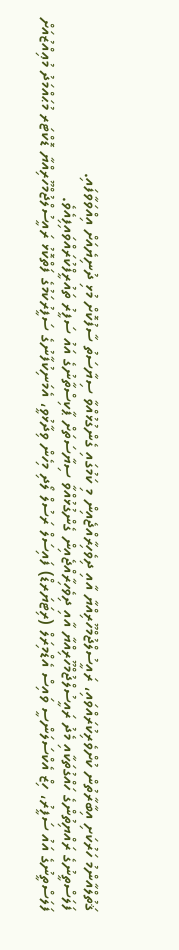ޤަތުލްއާންމު ހަރުކަށި އިބާރާތުން ކުށްވެރިކުރައްވައި، ރައީސުލްޖުމްހޫރިއްޔާ އާއި ދިވެހިރާއްޖެއިން މި ކަމުގައި ގެންގުޅުއްވާ ސިޔާސަތު ސާފުކޮށް މުޅި ދުނިޔެއަށް އިއްވަވާފައި.
ފަލަސްތީނުގެ ރައްޔިތުންގެ ހައްގުތަކާއި މެދު ރައީސުލްޖުމްހޫރިއްޔާ އާއި ދިވެހިރާއްޖެއިން ގެންގުޅުއްވާ ސިޔާސަތަށް ޕާކިސްތާނުގެ އައު ސަފީރު ތައުރީފްކުރައްވައިފިއެވެ.
ފަލަސްތީނުގެ އައު ސަފީރު، ހިޒް އެކްސަލަންސީ ވައިސް އެޑްމިރަލް (ރިޓަޔަރޑް) ފައިސަލް ރަސުލް ލޯދި މިހެން ވިދާޅުވީ، އެމަނިކުފާނުގެ ސަފީރުކަމުގެ ފަތްކޮޅު ރައީސުލްޖުމްހޫރިއްޔާ ޑޮކްޓަރ މުޙައްމަދު މުޢިއްޒުއަށް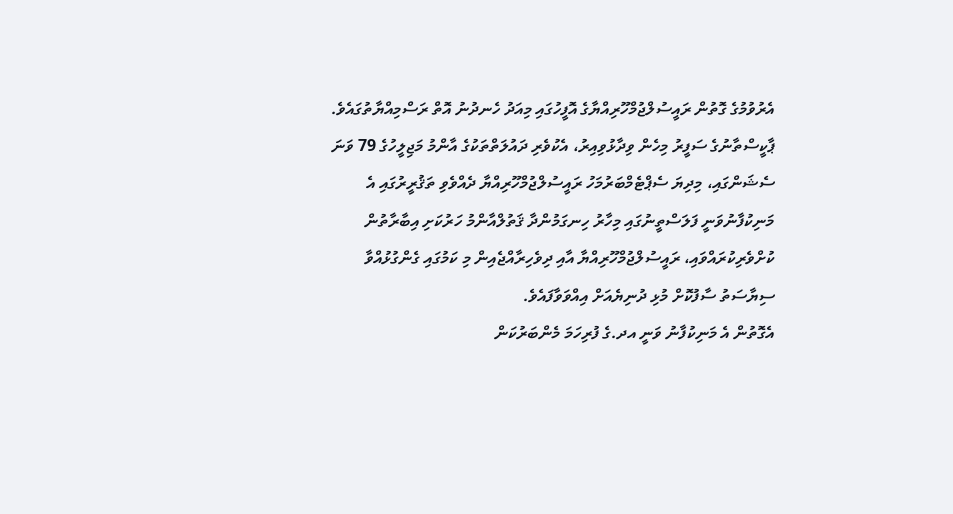އެރުވުމުގެ ގޮތުން ރައީސުލްޖުމްހޫރިއްޔާގެ އޮފީހުގައި މިއަދު ހެނދުނު އޮތް ރަސްމިއްޔާތުގައެވެ.
ޕާކީސްތާނުގެ ސަފީރު މިހެން ވިދާޅުވިއިރު، އެކުވެރި ދައުލަތްތަކުގެ އާންމު މަޖިލީހުގެ 79 ވަނަ ސެޝަންގައި، މިދިޔަ ސެޕްޓެމްބަރުމަހު ރައީސުލްޖުމްހޫރިއްޔާ ދެއްވެވި ތަޤުރީރުގައި އެ މަނިކުފާނުވަނީ ފަލަސްތީނުގައި މިހާރު ހިނގަމުންދާ ޤަތުލްއާންމު ހަރުކަށި އިބާރާތުން ކުށްވެރިކުރައްވައި، ރައީސުލްޖުމްހޫރިއްޔާ އާއި ދިވެހިރާއްޖެއިން މި ކަމުގައި ގެންގުޅުއްވާ ސިޔާސަތު ސާފުކޮށް މުޅި ދުނިޔެއަށް އިއްވަވާފައެވެ.
އެގޮތުން އެ މަނިކުފާނު ވަނީ އދ.ގެ ފުރިހަމަ މެންބަރުކަން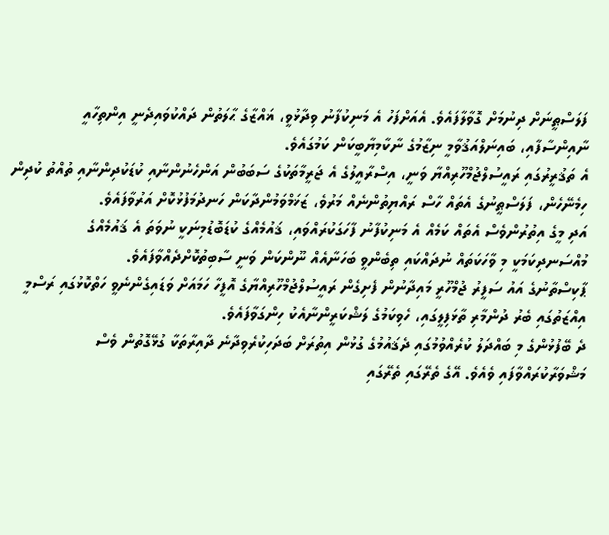ފަލަސްޠީނަށް ދިނުމަށް ގޮވާލާފައެވެ. އެއަށްފަހު އެ މަނިކުފާނު ވިދާޅުވީ، ޣައްޒާގެ ޙާލަތުން ދައްކުވައިދެނީ އިންތިހާއީ ނާއިންސާފާއި، ބައިނަލްއަޤުވާމީ ނިޒާމުގެ ނާކާމިޔާބީކަން ކަމުގައެވެ.
އެ ތަޤުރީރުގައި ރައީސުލްޖުމްހޫރިއްޔާ ވަނީ، އިސްރާއީލުގެ އެ ޖަރީމާތަކުގެ ސަބަބުން އަންހެނުންނާއި ކުޑަކުދިންނާއި ތުއްތު ކުދިން ހިމެނޭހެން، ފަލަސްޠީނުގެ އެތައް ހާސް ރައްޔިތުންނެއް މަރުވެ، ޒަޚަމްވަމުންދާކަން ހަނދުމަފުޅުކޮށް އަރުވާފައެވެ.
އަދި މީގެ އިތުރުންވެސް އެތައް ކަމެއް އެ މަނިކުފާނު ފާހަގަކުރައްވައި، ޤައުމެއްގެ ކުޑަބޮޑުމިނަކީ ނުވަތަ އެ ޤައުމެއްގެ މުއްސަނދިކަމަކީ މި ވާހަކަތައް ނުދައްކައި ތިބެންވީ ބަހަނާއެއް ނޫންކަން ވަނީ ސާބިތުކޮށްދެއްވާފައެވެ.
ޕާކިސްތާނުގެ އައު ސަފީރު ޖުމްހޫރީ މައިދާނުން ފެށިގެން ރައީސުލްޖުމްހޫރިއްޔާގެ އޮފީހާ ހަމައަށް ވަޑައިގެންނެވީ ހަތްކޮޅުގައި ރަސްމީ އިއްޒަތުގައި ބެރު ދުންމާރި ތާޅަފިލީގައި، ހެވިކަމުގެ ލަޝްކަރީންނާއެކު ހިންގަވާފައެވެ.
ދެ ބޭފުޅުންގެ މި ބައްދަލު ކުރެއްވުމުގައި ދެޤައުމުގެ ގުޅުން އިތުރަށް ބަދަހިކުރެވިދާނެ ދާއިރާތަކާ ގުޅޭގޮތުން ވެސް މަޝްވަރާކުރައްވާފައި ވެއެވެ. އޭގެ ތެރޭގައި ތެރޭގައި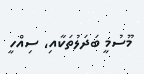މޫސުމީ ބަދަލުތަކާއި، ސިއްހީ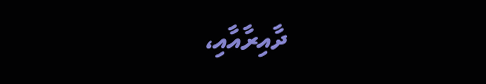ދާއިރާއާއި،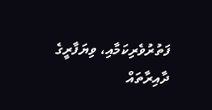ފަތުރުވެރިކަމާއި، ވިޔަފާރީގެ ދާއިރާތައް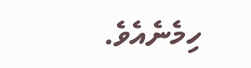ހިމެނެއެވެ.